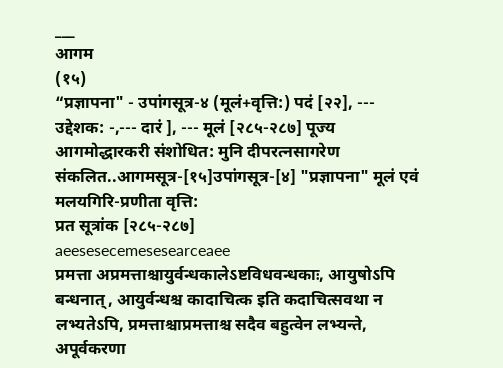___
आगम
(१५)
“प्रज्ञापना" - उपांगसूत्र-४ (मूलं+वृत्ति:) पदं [२२], --- उद्देशक: -,--- दारं ], --- मूलं [२८५-२८७] पूज्य आगमोद्धारकरी संशोधित: मुनि दीपरत्नसागरेण संकलित..आगमसूत्र-[१५]उपांगसूत्र-[४] "प्रज्ञापना" मूलं एवं मलयगिरि-प्रणीता वृत्ति:
प्रत सूत्रांक [२८५-२८७]
aeesesecemesesearceaee
प्रमत्ता अप्रमत्ताश्चायुर्वन्धकालेऽष्टविधवन्धकाः, आयुषोऽपि बन्धनात्, आयुर्वन्धश्च कादाचित्क इति कदाचित्सवथा न लभ्यतेऽपि, प्रमत्ताश्चाप्रमत्ताश्च सदैव बहुत्वेन लभ्यन्ते, अपूर्वकरणा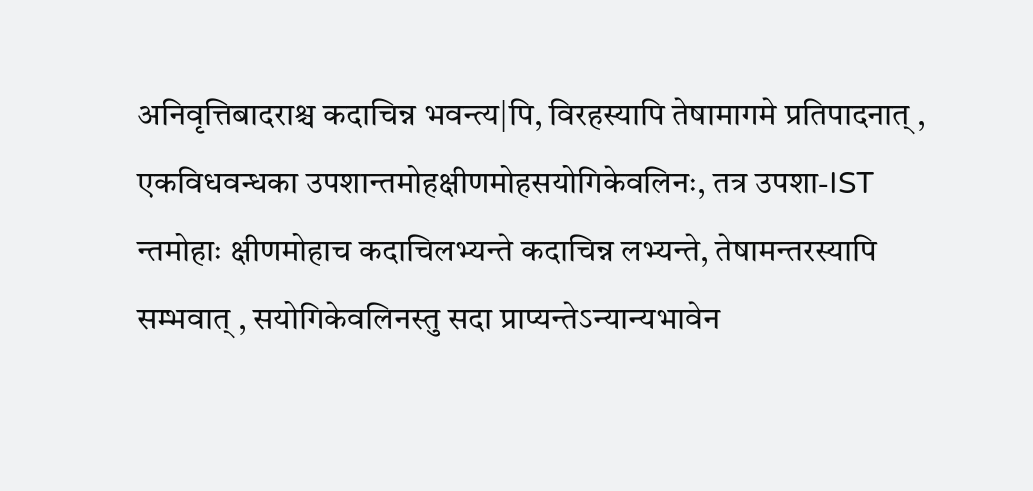अनिवृत्तिबादराश्च कदाचिन्न भवन्त्य|पि, विरहस्यापि तेषामागमे प्रतिपादनात् , एकविधवन्धका उपशान्तमोहक्षीणमोहसयोगिकेवलिनः, तत्र उपशा-IST न्तमोहाः क्षीणमोहाच कदाचिलभ्यन्ते कदाचिन्न लभ्यन्ते, तेषामन्तरस्यापि सम्भवात् , सयोगिकेवलिनस्तु सदा प्राप्यन्तेऽन्यान्यभावेन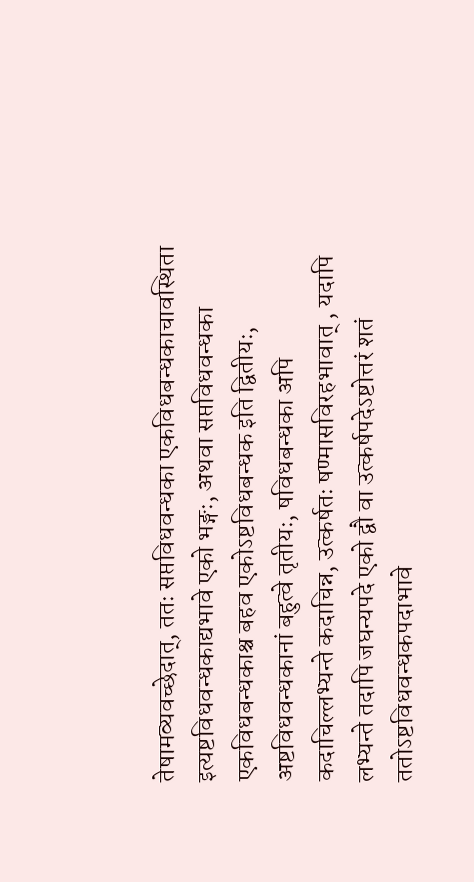तेषामव्यवच्छेदात्, ततः सप्तविधवन्धका एकविधबन्धकाचावस्थिता इत्यष्टविधवन्धकाद्यभावे एको भङ्गः, अथवा सप्तविधवन्धका एकविधबन्धकाश्च बहव एकोऽष्टविधबन्धक इति द्वितीयः, अष्टविधवन्धकानां बहुत्वे तृतीयः, षविधबन्धका अपि कदाचिल्लभ्यन्ते कदाचिन्न, उत्कर्षतः षण्मासविरहभावात् , यदापि लभ्यन्ते तदापि जघन्यपदे एको द्वौ वा उत्कर्षपदेऽष्टोत्तरं शतं ततोऽष्टविधवन्धकपदाभावे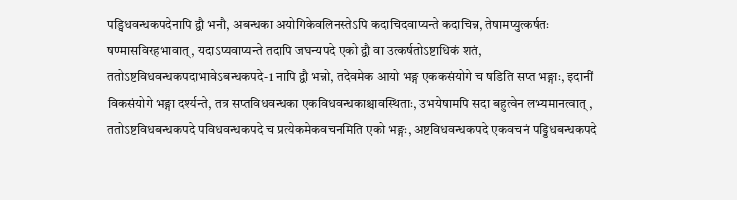पड्विधवन्धकपदेनापि द्वौ भनौ, अबन्धका अयोगिकेवलिनस्तेऽपि कदाचिदवाप्यन्ते कदाचिन्न, तेषामप्युत्कर्षतः षण्मासविरहभावात्, यदाऽप्यवाप्यन्ते तदापि जघन्यपदे एको द्वौ वा उत्कर्षतोऽष्टाधिकं शतं, ततोऽष्टविधवन्धकपदाभावेऽबन्धकपदे-1 नापि द्वौ भन्नो, तदेवमेक आयो भङ्ग एककसंयोगे च षडिति सप्त भङ्गाः, इदानीं विकसंयोगे भङ्गा दर्श्यन्ते, तत्र सप्तविधवन्धका एकविधवन्धकाश्चावस्थिताः, उभयेषामपि सदा बहुत्वेन लभ्यमानत्वात् , ततोऽष्टविधबन्धकपदे पविधवन्धकपदे च प्रत्येकमेकवचनमिति एको भङ्गः, अष्टविधवन्धकपदे एकवचनं पड्डिधबन्धकपदे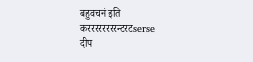बहुवचनं इति
कररररररररन्टरटserse
दीप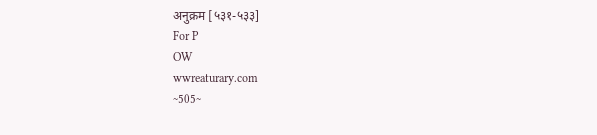अनुक्रम [५३१-५३३]
For P
OW
wwreaturary.com
~505~